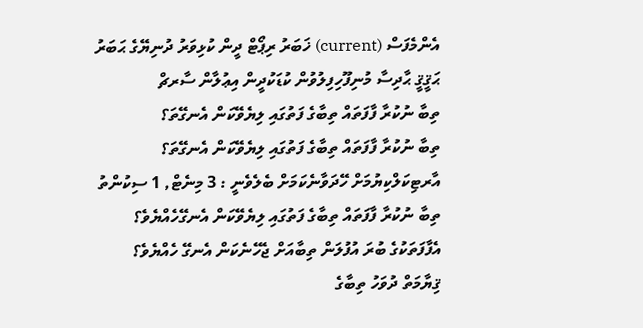އެންމެފަސް (current) ޚަބަރު ރިޕޯޓް ދީން ކުޅިވަރު ދުނިޔޭގެ ޙަބަރު ޙަޤީޤީ ޙާދިސާ މުނިފޫހިފިލުވުން ކުޑަކުދީން އިޢުލާން ސާރޗް
ތިބާ ނުކުރާ ފާފަތައް ތިބާގެ ފަތުގައި ލިޔެވޭކަން އެނގޭތަ؟
ތިބާ ނުކުރާ ފާފަތައް ތިބާގެ ފަތުގައި ލިޔެވޭކަން އެނގޭތަ؟
އާރޓިކަލްކިޔުމަށް ހޭދަވާނެކަމަށް ބެލެވެނީ : 3 މިނެޓް, 1 ސިކުންތު
ތިބާ ނުކުރާ ފާފަތައް ތިބާގެ ފަތުގައި ލިޔެވޭކަން އެނގޭހެއްޔެވެ؟ އެފާފަތަކުގެ ބުރަ އުފުލަން ތިބާއަށް ޖެހޭނެކަން އެނގޭ ހެއްޔެވެ؟ ޤިޔާމަތް ދުވަހު ތިބާގެ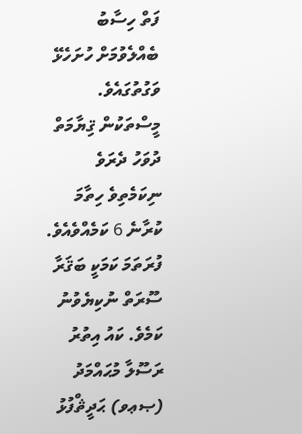ފަތް ހިސާބު ބެއްލެވުމަށް ހުށަހެޅޭ ވަގުތުގައެވެ.
މީސްތަކުން ޤިޔާމަތް ދުވަހު ދެރަވެ ނިކަމެތިވެ ހިތާމަ ކުރާނެ 6 ކަމެއްވެއެވެ.
ފުރަތަމަ ކަމަކީ ބަޤަރާ ސޫރަތް ނުކިޔެވުނު ކަމެވެ. ކައު އިތުރު ރަސޫލާ މުޙައްމަދު (ޞޢވ) ޙަދީޘްފުޅު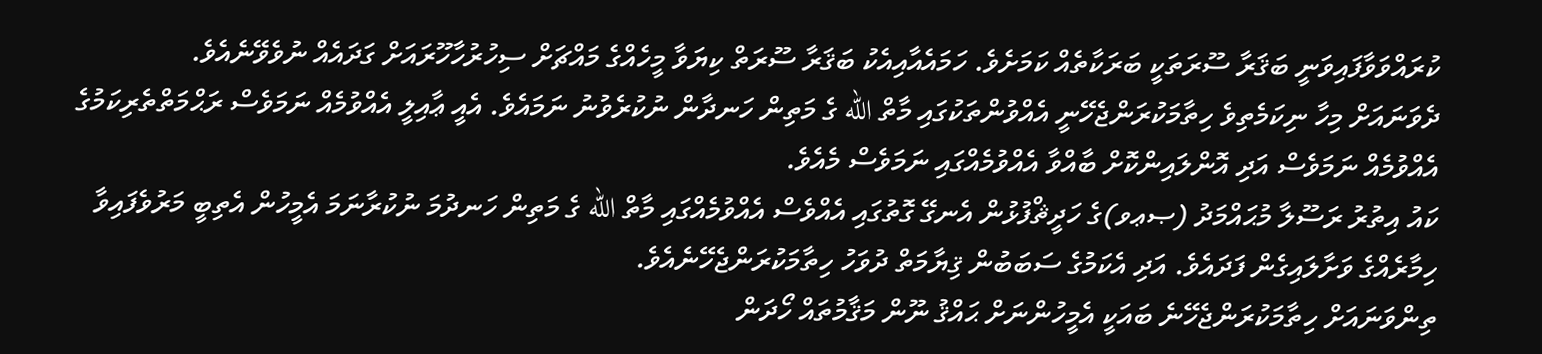ކުރައްވަވާފައިވަނީ ބަޤަރާ ސޫރަތަކީ ބަރަކާތެއް ކަމަށެވެ. ހަމައެއާއިއެކު ބަޤަރާ ސޫރަތް ކިޔަވާ މީހެއްގެ މައްޗަށް ސިހުރުހާހޫރައަށް ގަދައެއް ނުވެވޭނެއެވެ.
ދެވަނައަށް މިހާ ނިކަމެތިވެ ހިތާމަކުރަންޖެހޭނީ އެއްވުންތަކުގައި މާތް الله ގެ މަތިން ހަނދާން ނުކުރެވުނު ނަމައެވެ. އެއީ ޢާއިލީ އެއްވުމެއް ނަމަވެސް ރަޙްމަތްތެރިކަމުގެ އެއްވުމެއް ނަމަވެސް އަދި އޮންލައިންކޮށް ބާއްވާ އެއްވުމެއްގައި ނަމަވެސް މެއެވެ.
ކައު އިތުރު ރަސޫލާ މުޙައްމަދު (ޞޢވ)ގެ ހަދީޘްފުޅުން އެނގޭ ގޮތުގައި އެއްވެސް އެއްވުމެއްގައި މާތް الله ގެ މަތިން ހަނދުމަ ނުކުރާނަމަ އެމީހުން އެތިބީ މަރުވެފައިވާ ހިމާރެއްގެ ވަށާލައިގެން ފަދައެވެ. އަދި އެކަމުގެ ސަބަބުން ޤިޔާމަތް ދުވަހު ހިތާމަކުރަންޖެހޭނެއެވެ.
ތިންވަނައަށް ހިތާމަކުރަންޖެހޭނެ ބައަކީ އެމީހުންނަށް ޙައްޤު ނޫން މަޤާމުތައް ހޯދަން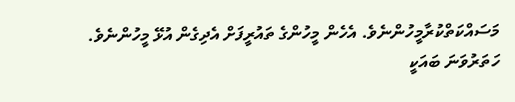މަސައްކަތްކުރާމީހުންނެވެ. އެހެން މީހުންގެ ތައުރީފަށް އެދިގެން އުޅޭ މީހުންނެވެ.
ހަތަރުވަނަ ބައަކީ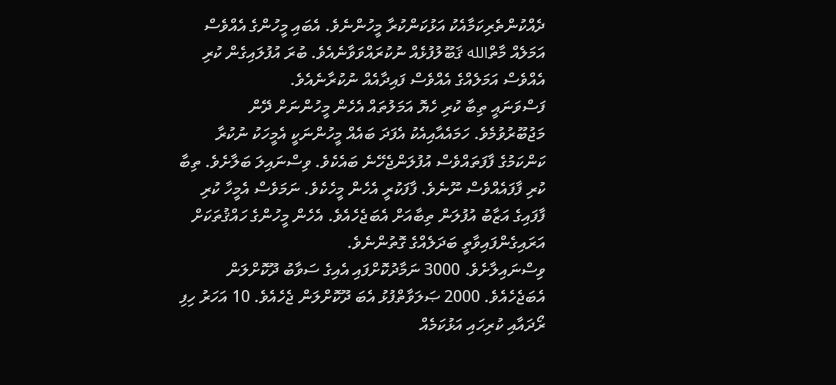ދެއްކުންތެރިކަމާއެކު އަޅުކަންކުރާ މީހުންނެވެ. އެބައި މީހުންގެ އެއްވެސް އަމަލެއް މާތްالله ޤަބޫލުފުޅެއް ނުކުރައްވަވާނެއެވެ. ބުރަ އުފުލައިގެން ކުރި އެއްވެސް އަމަލެއްގެ އެއްވެސް ފައިދާއެއް ނުކުރާނެއެވެ.
ފަސްވަނައީ ތިބާ ކުރި ހެޔޮ އަމަލުތައް އެހެން މީހުންނަށް ދޭން މަޖުބޫރުވުމެވެ. ހަމައެއާއިއެކު އެފަދަ ބައެއް މީހުންނަކީ އެމީހަކު ނުކުރާ ކަންކަމުގެ ފާފަތައްވެސް އުފުލަންޖެހޭނެ ބައެކެވެ. ވިސްނައިލަ ބަލާށެވެ. ތިބާ ކުރި ފާފައެއްވެސް ނޫނެވެ. ފާފަކުރީ އެހެން މީހެކެވެ. ނަމަވެސް އެމީހާ ކުރި ފާފައިގެ އަޒާބު އުފުލަން ތިބާއަށް އެބަޖެހެއެވެ. އެހެން މީހުންގެ ހައްޤުތަކަށް އަރައިގެންފައިވާތީ ބަދަލެއްގެ ގޮތުންނެވެ.
ވިސްނައިލާށެވެ. 3000 ނަމާދުކޮށްފައި އެއިގެ ސަވާބު ދޫކޮށްލަން އެބަޖެހެއެވެ. 2000 ޞަލަވާތްފުޅު އެބަ ދޫކޮށްލަން ޖެހެއެވެ. 10 އަހަރު ހިފި ރޯދައާއި ކުރިހައި އަޅުކަމެއް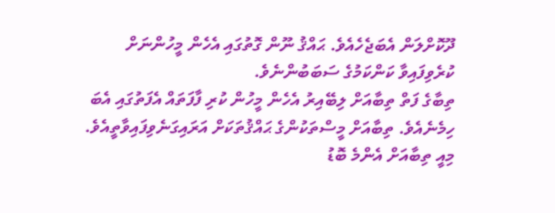ދޫކޮށްލަން އެބަޖެހެއެވެ. ޙައްޤު ނޫން ގޮތުގައި އެހެން މީހުންނަށް ކުރެވިފައިވާ ކަންކަމުގެ ސަބަބުންނެވެ.
ތިބާގެ ފަތް ތިބާއަށް ލިބޭއިރު އެހެން މީހުން ކުރި ފާފަތައް އެފަތުގައި އެބަ ހިމެނެއެވެ. ތިބާއަށް މީސްތަކުންގެ ޙައްޤުތަކަށް އަރައިގަނެވިފައިވާތީއެވެ.
މިއީ ތިބާއަށް އެންމެ ބޮޑު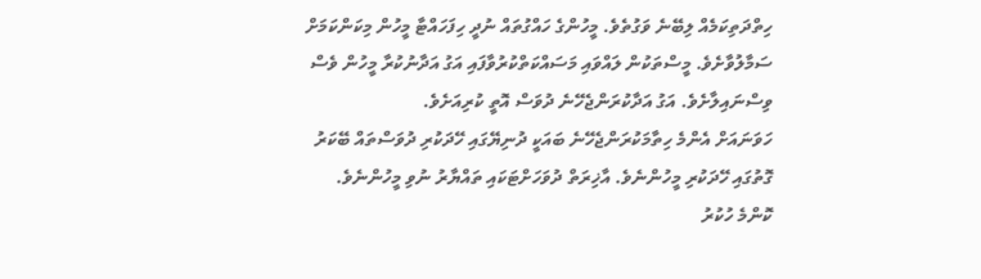ހިތްދަތިކަމެއް ލިބޭނެ ވަގުތެވެ. މީހުންގެ ހައްގުތައް ނުދީ ހިފަހައްޓާ މީހުން މިކަންކަމަށް ސަމާލުވާށެވެ. މީސްތަކުން ލައްވައި މަސައްކަތްކުރުވާފައި އަގު އަދާނުކުރާ މީހުން ވެސް ވިސްނައިލާށެވެ. އަގު އަދާކުރަންޖެހޭނެ ދުވަސް އޮތީ ކުރިއަށެވެ.
ހަވަނައަށް އެންމެ ހިތާމަކުރަންޖެހޭނެ ބައަކީ ދުނިޔޭގައި ހޭދަކުރި ދުވަސްތައް ބޭކަރު ގޮތުގައި ހޭދަކުރި މީހުންނެވެ. އާޚިރަތް ދުވަހަށްޓަކައި ތައްޔާރު ނުވި މީހުންނެވެ. ކޮންމެ ހުކުރު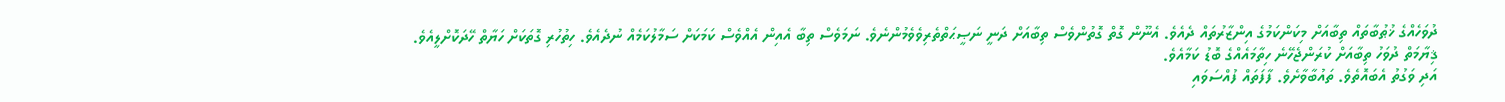ދުވަހެއްގެ ޚުޠުބާތައް ތިބާއަށް މިކަންކަމުގެ އިންޒާރުތައް ދެއެވެ. އެނޫން ގޮތް ގޮތުންވެސް ތިބާއަށް ދަނީ ނަޞީޙަތްތެރިވެވެމުންނެވެ. ނަމަވެސް ތިބާ އެއިން އެއްވެސް ކަމަކަށް ސަމާލުކަމެއް ނުދެއެވެ. ހިތުހުރި ގޮތަކަށް ހަޔާތް ހޭދަކޮށްލީއެވެ.
ޤިޔާމަތް ދުވަހު ތިބާއަށް ކުރަންޖެހޭނެ ހިތާމައެއްގެ ބޮޑު ކަމާއެވެ.
އަދި ވަގުތު އެބައޮތެވެ. ތައުބާވާށެވެ. ފާފަތައް ފުއްސަވައި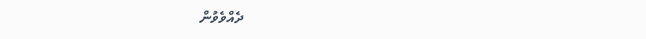ދެއްވެވުން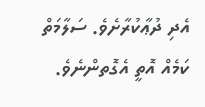އެދި ދުޢާކުރާށެވެ. ސަލާމަތް ކަމެއް އޮތީ އެގޮތންނެވެ.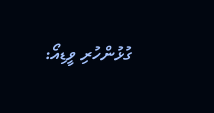ގުޅުންހުރި ވީޑިއޯ: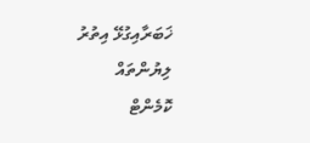ޚަބަރާއިގުޅޭ އިތުރު ލިޔުންތައް
ކޮމެންޓް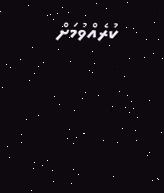ކުރެއްވުމަށް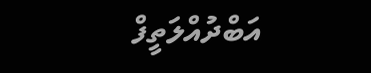އަބްދުއްލަތީފް